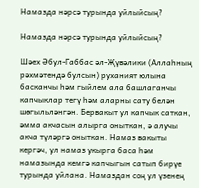Намазда нәрсә турында уйлыйсың?

Намазда нәрсә турында уйлыйсың?

Шәех Әбул-Габбас әл-Җүвәлики (Аллаһның рәхмәтендә булсын) руханият юлына басканчы һәм гыйлем ала башлаганчы капчыклар тегү һәм аларны сату белән шөгыльләнгән. Бервакыт ул капчык саткан, әмма акчасын алырга оныткан, ә алучы акча түләргә оныткан. Намаз вакыты кергәч, ул намаз укырга баса һәм намазында кемгә капчыгын сатып бирүе турында уйлана. Намаздан соң ул үзенең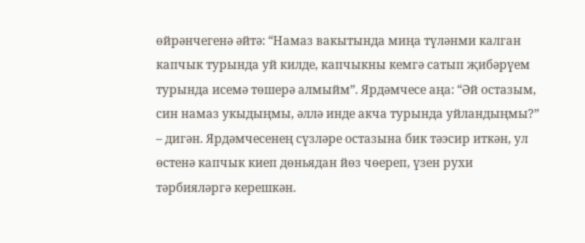өйрәнчегенә әйтә: “Намаз вакытында миңа түләнми калган капчык турында уй килде, капчыкны кемгә сатып җибәрүем турында исемә төшерә алмыйм”. Ярдәмчесе аңа: “Әй остазым, син намаз укыдыңмы, әллә инде акча турында уйландыңмы?” – дигән. Ярдәмчесенең сүзләре остазына бик тәэсир иткән, ул өстенә капчык киеп дөньядан йөз чөереп, үзен рухи тәрбияләргә керешкән.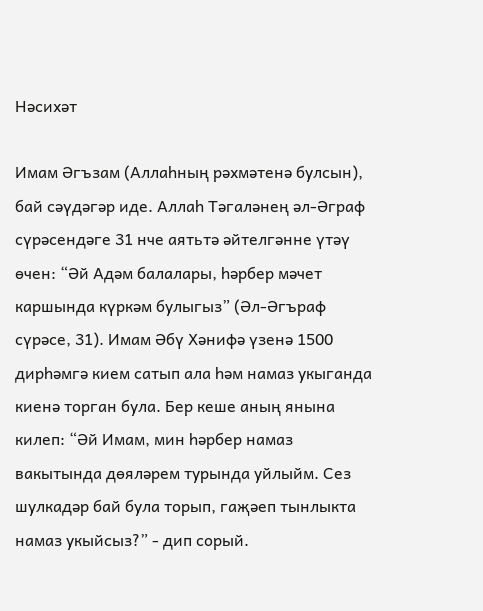Нәсихәт

Имам Әгъзам (Аллаһның рәхмәтенә булсын), бай сәүдәгәр иде. Аллаһ Тәгаләнең әл-Әграф сүрәсендәге 31 нче аятьтә әйтелгәнне үтәү өчен: “Әй Адәм балалары, һәрбер мәчет каршында күркәм булыгыз” (Әл-Әгъраф сүрәсе, 31). Имам Әбү Хәнифә үзенә 1500 дирһәмгә кием сатып ала һәм намаз укыганда киенә торган була. Бер кеше аның янына килеп: “Әй Имам, мин һәрбер намаз вакытында дөяләрем турында уйлыйм. Сез шулкадәр бай була торып, гаҗәеп тынлыкта намаз укыйсыз?” - дип сорый.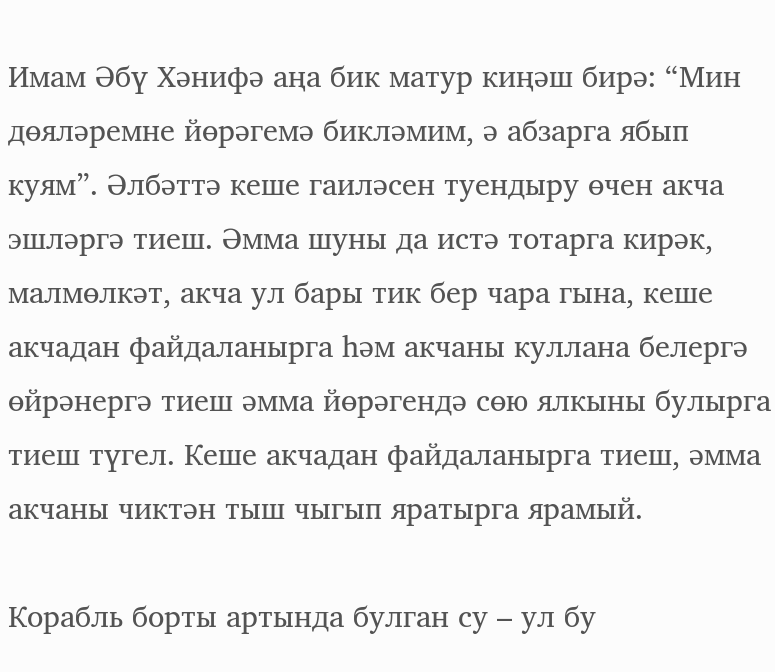Имам Әбү Хәнифә аңа бик матур киңәш бирә: “Мин дөяләремне йөрәгемә бикләмим, ә абзарга ябып куям”. Әлбәттә кеше гаиләсен туендыру өчен акча эшләргә тиеш. Әмма шуны да истә тотарга кирәк, малмөлкәт, акча ул бары тик бер чара гына, кеше акчадан файдаланырга һәм акчаны куллана белергә өйрәнергә тиеш әмма йөрәгендә сөю ялкыны булырга тиеш түгел. Кеше акчадан файдаланырга тиеш, әмма акчаны чиктән тыш чыгып яратырга ярамый.

Корабль борты артында булган су – ул бу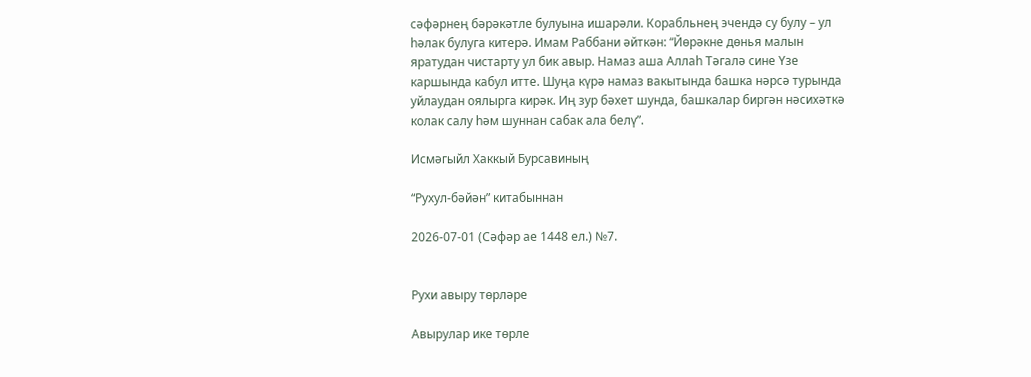сәфәрнең бәрәкәтле булуына ишарәли. Корабльнең эчендә су булу – ул һәлак булуга китерә. Имам Раббани әйткән: “Йөрәкне дөнья малын яратудан чистарту ул бик авыр. Намаз аша Аллаһ Тәгалә сине Үзе каршында кабул итте. Шуңа күрә намаз вакытында башка нәрсә турында уйлаудан оялырга кирәк. Иң зур бәхет шунда, башкалар биргән нәсихәткә колак салу һәм шуннан сабак ала белү”.

Исмәгыйл Хаккый Бурсавиның

“Рухул-бәйән” китабыннан

2026-07-01 (Сәфәр ае 1448 ел.) №7.


Рухи авыру төрләре

Авырулар ике төрле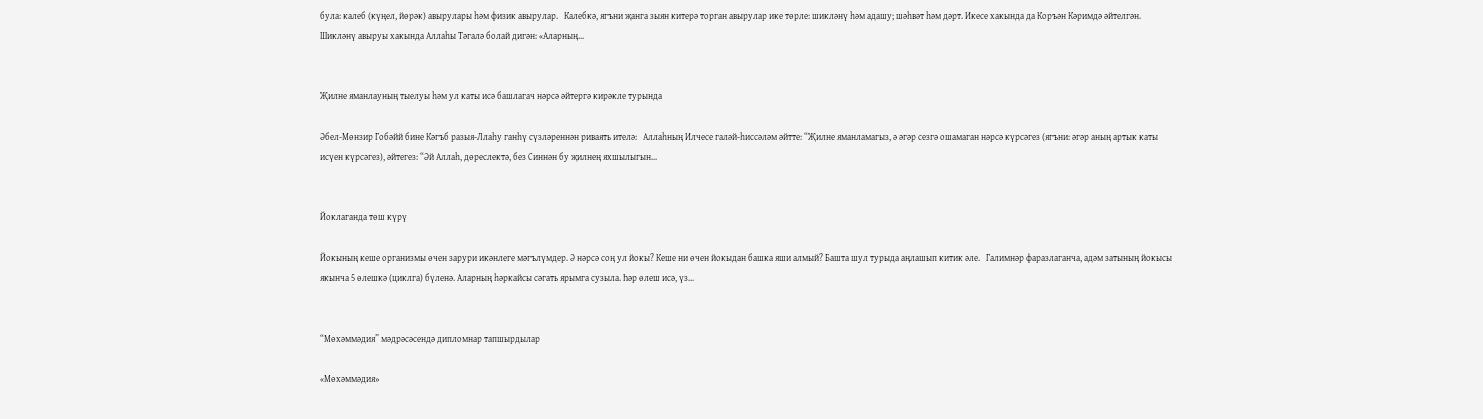була: калеб (күңел, йөрәк) авырулары һәм физик авырулар.   Калебкә, ягъни җанга зыян китерә торган авырулар ике төрле: шикләнү һәм адашу; шәһвәт һәм дәрт. Икесе хакында да Коръән Кәримдә әйтелгән. Шикләнү авыруы хакында Аллаһы Тәгалә болай дигән: «Аларның...


Җилне яманлауның тыелуы һәм ул каты исә башлагач нәрсә әйтергә кирәкле турында

Әбел-Мөнзир Гобәйй бине Кәгъб разыя-Ллаһу ганһү сүзләреннән риваять ителә:   Аллаһның Илчесе галәй-һиссәләм әйтте: “Җилне яманламагыз, ә әгәр сезгә ошамаган нәрсә күрсәгез (ягъни: әгәр аның артык каты исүен күрсәгез), әйтегез: “Әй Аллаһ, дөреслектә, без Синнән бу җилнең яхшылыгын...


Йоклаганда төш күрү

Йокының кеше организмы өчен зарури икәнлеге мәгълүмдер. Ә нәрсә соң ул йокы? Кеше ни өчен йокыдан башка яши алмый? Башта шул турыда аңлашып китик әле.   Галимнәр фаразлаганча, адәм затының йокысы якынча 5 өлешкә (циклга) бүленә. Аларның һәркайсы сәгать ярымга сузыла. Һәр өлеш исә, үз...


“Мөхәммәдия” мәдрәсәсендә дипломнар тапшырдылар

«Мөхәммәдия»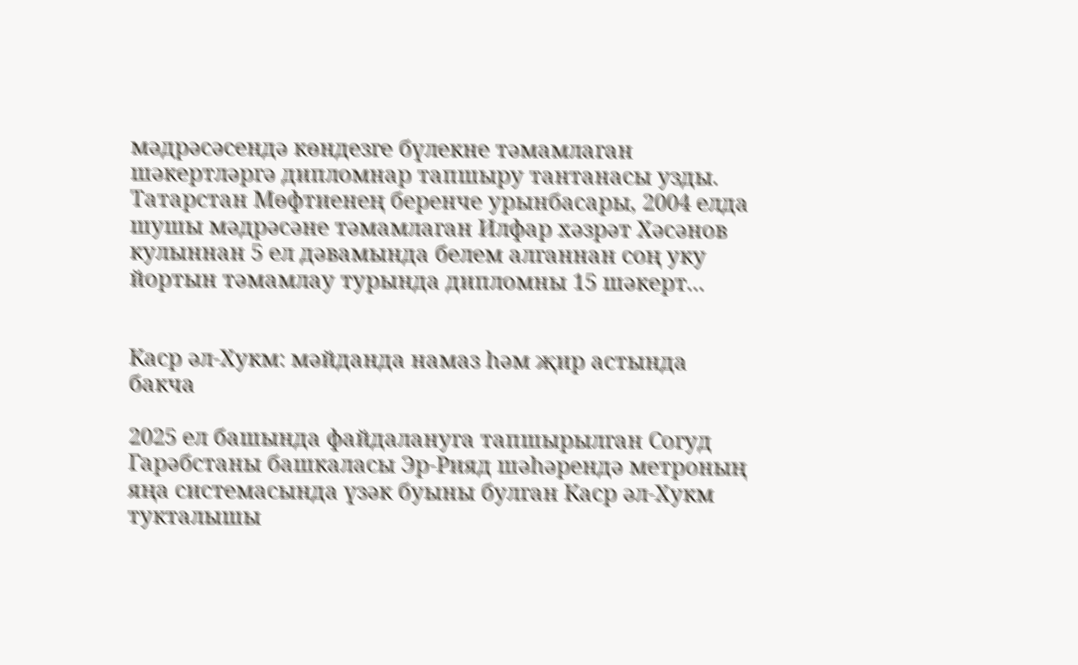мәдрәсәсендә көндезге бүлекне тәмамлаган шәкертләргә дипломнар тапшыру тантанасы узды. Татарстан Мөфтиенең беренче урынбасары, 2004 елда шушы мәдрәсәне тәмамлаган Илфар хәзрәт Хәсәнов кулыннан 5 ел дәвамында белем алганнан соң уку йортын тәмамлау турында дипломны 15 шәкерт...


Каср әл-Хукм: мәйданда намаз һәм җир астында бакча

2025 ел башында файдалануга тапшырылган Согуд Гарәбстаны башкаласы Эр-Рияд шәһәрендә метроның яңа системасында үзәк буыны булган Каср әл-Хукм тукталышы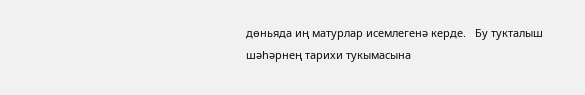дөньяда иң матурлар исемлегенә керде.   Бу тукталыш шәһәрнең тарихи тукымасына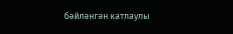бәйләнгән катлаулы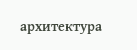архитектура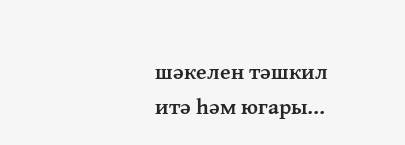шәкелен тәшкил итә һәм югары...